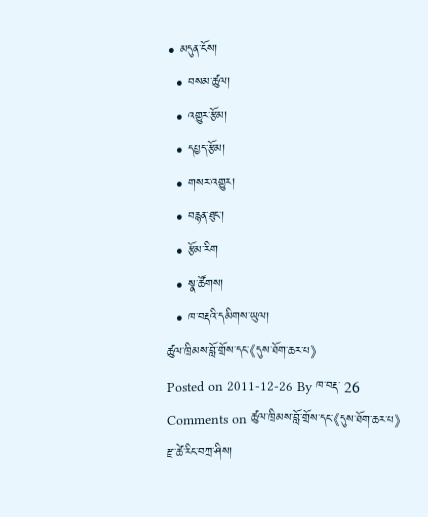• མདུན་ངོས།
  • བསམ་ཚུལ།
  • འགྱུར་རྩོམ།
  • དཔྱད་རྩོམ།
  • གསར་འགྱུར།
  • བརྙན་ཐུང་།
  • རྩོམ་རིག
  • སྣ་ཚོགས།
  • ཁ་བརྡའི་དམིགས་ཡུལ།
ཚུལ་ཁྲིམས་བློ་གྲོས་དང་《དུས་ཐོག་ཆར་པ》
Posted on 2011-12-26 By ཁ་བརྡ་ 26 Comments on ཚུལ་ཁྲིམས་བློ་གྲོས་དང་《དུས་ཐོག་ཆར་པ》
རྫ་ཚེ་རིང་བཀྲ་ཤིས།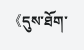《དུས་ཐོག་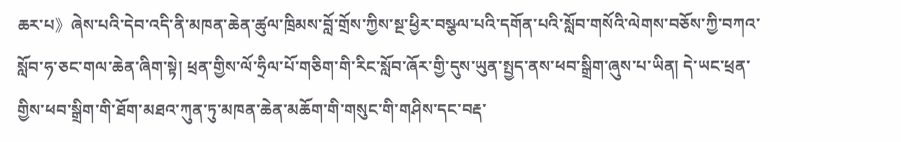ཆར་པ》ཞེས་པའི་དེབ་འདི་ནི་མཁན་ཆེན་ཚུལ་ཁྲིམས་བློ་གྲོས་ཀྱིས་སྔ་ཕྱིར་བསྩལ་པའི་དགོན་པའི་སློབ་གསོའི་ལེགས་བཅོས་ཀྱི་བཀའ་སློབ་ཧ་ཅང་གལ་ཆེན་ཞིག་སྟེ། ཕྲན་གྱིས་ལོ་ཧྲིལ་པོ་གཅིག་གི་རིང་སློབ་ཞོར་གྱི་དུས་ཡུན་སྤྱད་ནས་ཕབ་སྒྲིག་ཞུས་པ་ཡིན། དེ་ཡང་ཕྲན་གྱིས་ཕབ་སྒྲིག་གི་ཐོག་མཐའ་ཀུན་ཏུ་མཁན་ཆེན་མཆོག་གི་གསུང་གི་གཤིས་དང་བརྡ་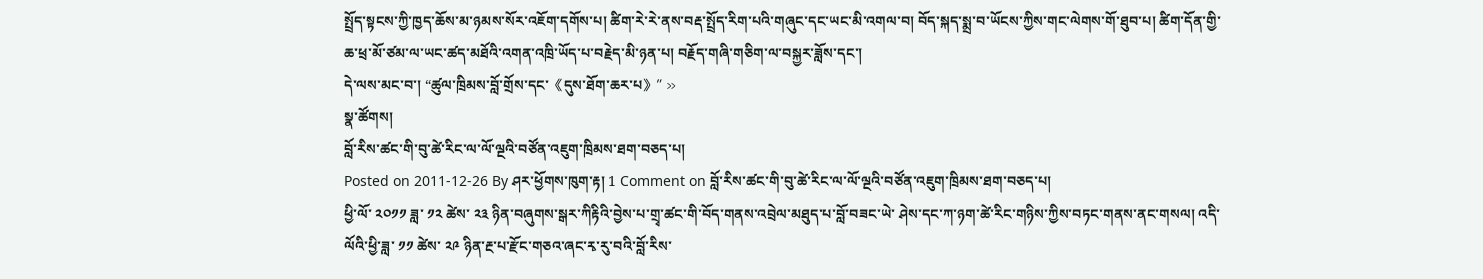སྤྲོད་སྟངས་ཀྱི་ཁྱད་ཆོས་མ་ཉམས་སོར་འཇོག་དགོས་པ། ཚིག་རེ་རེ་ནས་བརྡ་སྤྲོད་རིག་པའི་གཞུང་དང་ཡང་མི་འགལ་བ། བོད་སྐད་སྨྲ་བ་ཡོངས་ཀྱིས་གང་ལེགས་གོ་ཐུབ་པ། ཚིག་དོན་གྱི་ཆ་ཕྲ་མོ་ཙམ་ལ་ཡང་ཚད་མཐོའི་འགན་འཁྲི་ཡོད་པ་བརྗེད་མི་ཉན་པ། བརྗོད་གཞི་གཅིག་ལ་བསྐྱར་ཟློས་དང་།
དེ་ལས་མང་བ་། “ཚུལ་ཁྲིམས་བློ་གྲོས་དང་《དུས་ཐོག་ཆར་པ》” »
སྣ་ཚོགས།
བློ་རིས་ཚང་གི་བུ་ཚེ་རིང་ལ་ལོ་ལྔའི་བཙོན་འཇུག་ཁྲིམས་ཐག་བཅད་པ།
Posted on 2011-12-26 By ཤར་ཕྱོགས་ཁུག་རྟ། 1 Comment on བློ་རིས་ཚང་གི་བུ་ཚེ་རིང་ལ་ལོ་ལྔའི་བཙོན་འཇུག་ཁྲིམས་ཐག་བཅད་པ།
ཕྱི་ལོ་ ༢༠༡༡ ཟླ་ ༡༢ ཚེས་ ༢༣ ཉིན་བཞུགས་སྒར་ཀིརྟིའི་བྱེས་པ་གྲྭ་ཚང་གི་བོད་གནས་འབྲེལ་མཐུད་པ་བློ་བཟང་ཡེ་ ཤེས་དང་ཀ་ཉག་ཚེ་རིང་གཉིས་ཀྱིས་བཏང་གནས་ནང་གསལ། འདི་ལོའི་ཕྱི་ཟླ་ ༡༡ ཚེས་ ༢༩ ཉིན་རྔ་པ་རྫོང་གཅའ་ཞང་རྭ་རུ་བའི་བློ་རིས་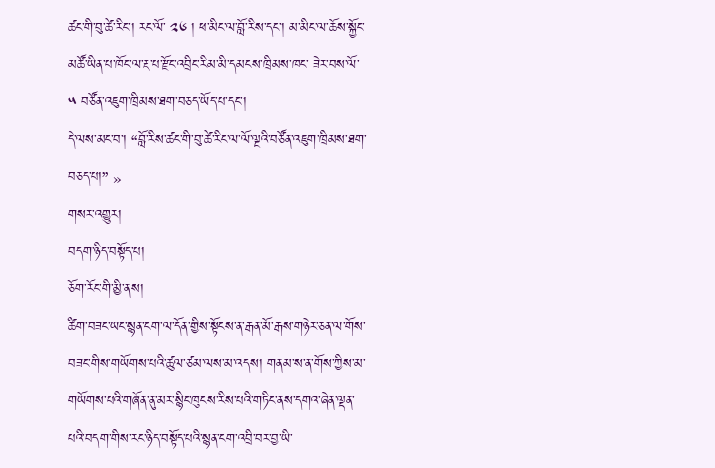ཚང་གི་བུ་ཚེ་རིང་། རང་ལོ་ ༢༦ ། ཕ་མིང་ལ་བློ་རིས་དང་། མ་མིང་ལ་ཆོས་སྐྱོང་མཚོ་ཡིན་པ་ཁོང་ལ་རྔ་པ་རྫོང་འབྲིང་རིམ་མི་དམངས་ཁྲིམས་ཁང་ ཟེར་བས་ལོ་ ༥ བཙོན་འཇུག་ཁྲིམས་ཐག་བཅད་ཡོད་པ་དང་།
དེ་ལས་མང་བ་། “བློ་རིས་ཚང་གི་བུ་ཚེ་རིང་ལ་ལོ་ལྔའི་བཙོན་འཇུག་ཁྲིམས་ཐག་བཅད་པ།” »
གསར་འགྱུར།
བདག་ཉིད་བསྟོད་པ།
ཅོག་རོང་གི་མྱི་ནས།
ཚིག་བཟང་ཡང་སྙན་ངག་ལ་དོན་གྱིས་སྟོངས་ན་རྒན་མོ་རྒས་གཉེར་ཅན་ལ་གོས་བཟང་གིས་གཡོགས་པའི་ཚུལ་ཙམ་ལས་མ་འདས། གནམ་ས་ན་གོས་ཀྱིས་མ་གཡོགས་པའི་གཞོན་ནུ་མར་སྙིང་ཁུངས་རིས་པའི་གཏིང་ནས་དགའ་ཞེན་ལྡན་པའི་བདག་གིས་རང་ཉིད་བསྟོད་པའི་སྙན་ངག་འབྲི་བར་བྱ་ཡི་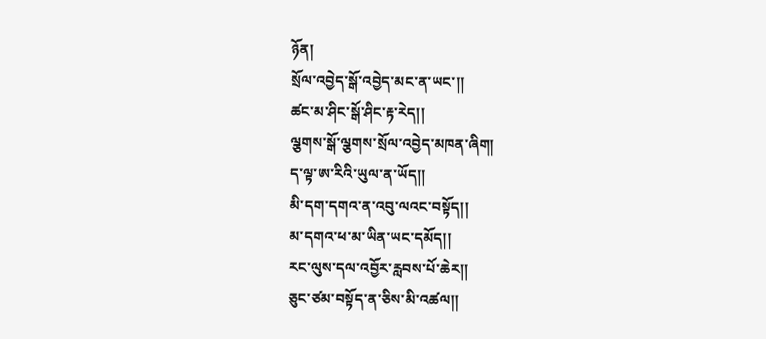ཉོན།
སྲོལ་འབྱེད་སྒོ་འབྱེད་མང་ན་ཡང་།།
ཚང་མ་ཤིང་སྒོ་ཤིང་རྟ་རེད།།
ལྕགས་སྒོ་ལྕགས་སྲོལ་འབྱེད་མཁན་ཞིག།
ད་ལྟ་ཨ་རིའི་ཡུལ་ན་ཡོད།།
མི་དག་དགའ་ན་འབུ་ལའང་བསྟོད།།
མ་དགའ་ཕ་མ་ཡིན་ཡང་དམོད།།
རང་ལུས་དལ་འབྱོར་རླབས་པོ་ཆེར།།
ཅུང་ཙམ་བསྟོད་ན་ཅིས་མི་འཚལ།།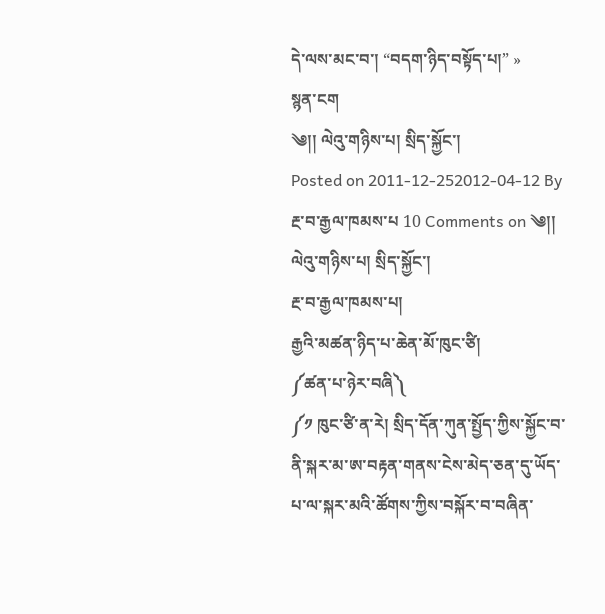དེ་ལས་མང་བ་། “བདག་ཉིད་བསྟོད་པ།” »
སྙན་ངག
༄།། ལེའུ་གཉིས་པ། སྲིད་སྐྱོང་།
Posted on 2011-12-252012-04-12 By རྔ་བ་རྒྱལ་ཁམས་པ 10 Comments on ༄།། ལེའུ་གཉིས་པ། སྲིད་སྐྱོང་།
རྔ་བ་རྒྱལ་ཁམས་པ།
རྒྱའི་མཚན་ཉིད་པ་ཆེན་མོ་ཁུང་ཙི།
༼ཚན་པ་ཉེར་བཞི༽
༼༡ ཁུང་ཙི་ན་རེ། སྲིད་དོན་ཀུན་སྤྱོད་ཀྱིས་སྐྱོང་བ་ནི་སྐར་མ་ཨ་བརྟན་གནས་ངེས་མེད་ཅན་དུ་ཡོད་པ་ལ་སྐར་མའི་ཚོགས་ཀྱིས་བསྐོར་བ་བཞིན་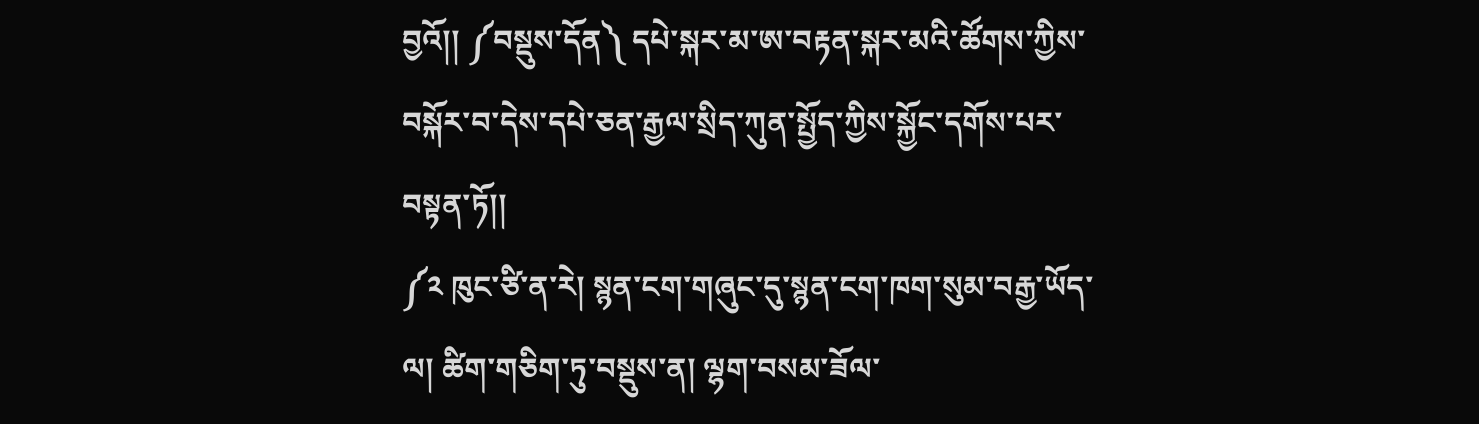བྱའོ།། ༼བསྡུས་དོན༽ དཔེ་སྐར་མ་ཨ་བརྟན་སྐར་མའི་ཚོགས་ཀྱིས་བསྐོར་བ་དེས་དཔེ་ཅན་རྒྱལ་སྲིད་ཀུན་སྤྱོད་ཀྱིས་སྐྱོང་དགོས་པར་བསྟན་ཏོ།།
༼༢ ཁུང་ཙི་ན་རེ། སྙན་ངག་གཞུང་དུ་སྙན་ངག་ཁག་སུམ་བརྒྱ་ཡོད་ལ། ཚིག་གཅིག་ཏུ་བསྡུས་ན། ལྷག་བསམ་ཟོལ་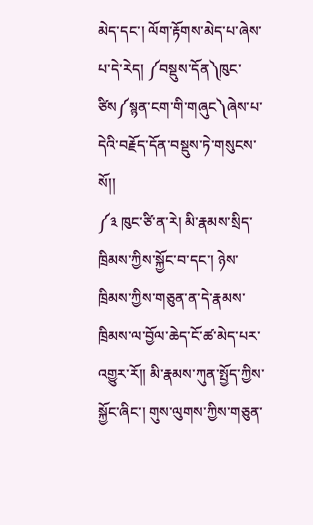མེད་དང་། ལོག་རྟོགས་མེད་པ་ཞེས་པ་དེ་རེད། ༼བསྡུས་དོན༽ཁུང་ཙིས༼སྙན་ངག་གི་གཞུང༽ཞེས་པ་དེའི་བརྗོད་དོན་བསྡུས་ཏེ་གསུངས་སོ།།
༼༣ ཁུང་ཙི་ན་རེ། མི་རྣམས་སྲིད་ཁྲིམས་ཀྱིས་སྐྱོང་བ་དང་། ཉེས་ཁྲིམས་ཀྱིས་གཅུན་ན་དེ་རྣམས་ཁྲིམས་ལ་བྱོལ་ཆེད་ངོ་ཚ་མེད་པར་འགྱུར་རོ།། མི་རྣམས་ཀུན་སྤྱོད་ཀྱིས་སྐྱོང་ཞིང་། གུས་ལུགས་ཀྱིས་གཅུན་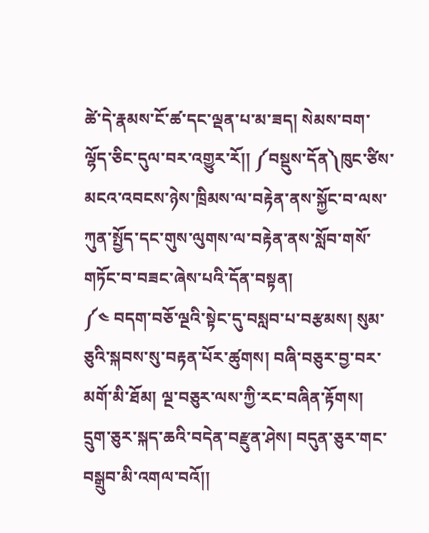ཚེ་དེ་རྣམས་ངོ་ཚ་དང་ལྡན་པ་མ་ཟད། སེམས་བག་ལྷོད་ཅིང་དུལ་བར་འགྱུར་རོ།། ༼བསྡུས་དོན༽ཁུང་ཙིས་མངའ་འབངས་ཉེས་ཁྲིམས་ལ་བརྟེན་ནས་སྐྱོང་བ་ལས་ཀུན་སྤྱོད་དང་གུས་ལུགས་ལ་བརྟེན་ནས་སློབ་གསོ་གཏོང་བ་བཟང་ཞེས་པའི་དོན་བསྟན།
༼༤ བདག་བཅོ་ལྔའི་སྟེང་དུ་བསླབ་པ་བརྩམས། སུམ་ཅུའི་སྐབས་སུ་བརྟན་པོར་ཚུགས། བཞི་བཅུར་བྱ་བར་མགོ་མི་ཐོམ། ལྔ་བཅུར་ལས་ཀྱི་རང་བཞིན་རྟོགས། དྲུག་ཅུར་སྐད་ཆའི་བདེན་བརྫུན་ཤེས། བདུན་ཅུར་གང་བསྒྲུབ་མི་འགལ་བའོ།།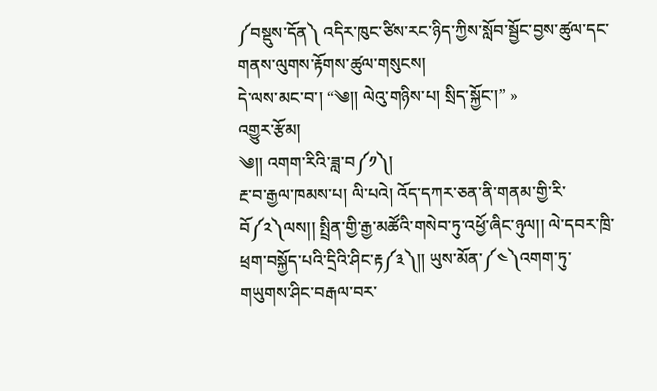༼བསྡུས་དོན༽ འདིར་ཁུང་ཙིས་རང་ཉིད་ཀྱིས་སློབ་སྦྱོང་བྱས་ཚུལ་དང་གནས་ལུགས་རྟོགས་ཚུལ་གསུངས།
དེ་ལས་མང་བ་། “༄།། ལེའུ་གཉིས་པ། སྲིད་སྐྱོང་།” »
འགྱུར་རྩོམ།
༄།། འགག་རིའི་ཟླ་བ༼༡༽།
རྔ་བ་རྒྱལ་ཁམས་པ། ལི་པའེ། འོད་དཀར་ཅན་ནི་གནམ་གྱི་རི་བོ༼༢༽ལས།། སྤྲིན་གྱི་རྒྱ་མཚོའི་གསེབ་ཏུ་འཕྱོ་ཞིང་ཉུལ།། ལེ་དབར་ཁྲི་ཕྲག་བསྐྱོད་པའི་དྲིའི་ཤིང་རྟ༼༣༽།། ཡུས་མོན་༼༤༽འགག་ཏུ་གཡུགས་ཤིང་བརྒལ་བར་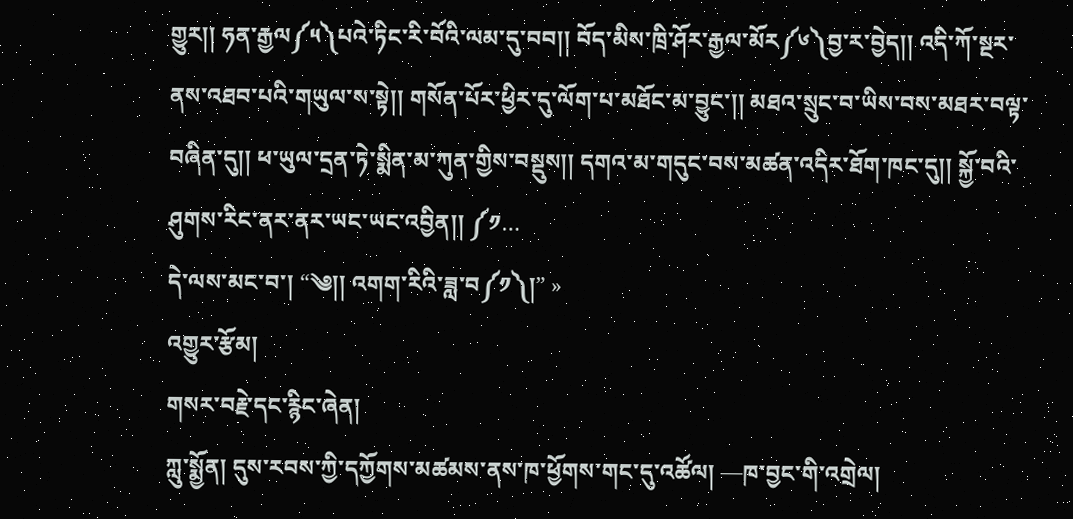གྱུར།། ཧན་རྒྱལ༼༥༽པའེ་ཏིང་རི་བོའི་ལམ་དུ་བབ།། བོད་མིས་ཁྲི་ཤོར་རྒྱལ་མོར༼༦༽བྱ་ར་བྱེད།། འདི་ཀོ་སྔར་ནས་འཐབ་པའི་གཡུལ་ས་སྟེ།། གསོན་པོར་ཕྱིར་དུ་ལོག་པ་མཐོང་མ་བྱུང་།། མཐའ་སྲུང་བ་ཡིས་བས་མཐར་བལྟ་བཞིན་དུ།། ཕ་ཡུལ་དྲན་ཏེ་སྨིན་མ་ཀུན་གྱིས་བསྡུས།། དགའ་མ་གདུང་བས་མཚན་འདིར་ཐོག་ཁང་དུ།། སྐྱོ་བའི་ཤུགས་རིང་ནར་ནར་ཡང་ཡང་འབྱིན།། ༼༡…
དེ་ལས་མང་བ་། “༄།། འགག་རིའི་ཟླ་བ༼༡༽།” »
འགྱུར་རྩོམ།
གསར་བརྗེ་དང་རྙིང་ཞེན།
ཀླུ་སྨྱོན། དུས་རབས་ཀྱི་དཀྱོགས་མཚམས་ནས་ཁ་ཕྱོགས་གང་དུ་འཚོལ། —ཁ་བྱང་གི་འགྲེལ།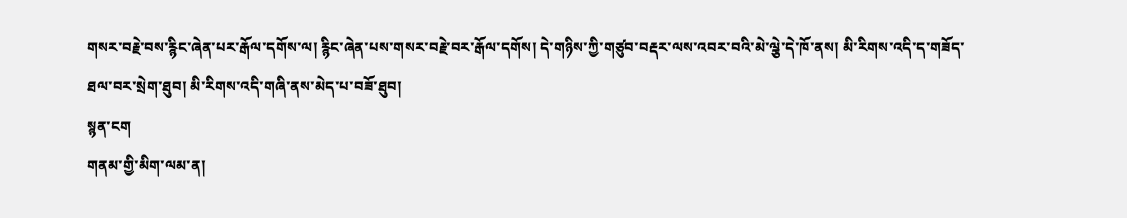གསར་བརྗེ་བས་རྙིང་ཞེན་པར་རྒོལ་དགོས་ལ། རྙིང་ཞེན་པས་གསར་བརྗེ་བར་རྒོལ་དགོས། དེ་གཉིས་ཀྱི་གཙུབ་བརྡར་ལས་འབར་བའི་མེ་ལྕེ་དེ་ཁོ་ནས། མི་རིགས་འདི་ད་གཟོད་ཐལ་བར་སྲེག་ཐུབ། མི་རིགས་འདི་གཞི་ནས་མེད་པ་བཟོ་ཐུབ།
སྙན་ངག
གནམ་གྱི་མིག་ལམ་ན།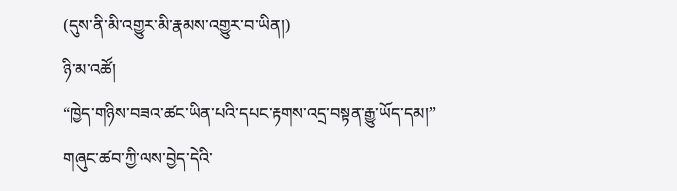(དུས་ནི་མི་འགྱུར་མི་རྣམས་འགྱུར་བ་ཡིན།)
ཉི་མ་འཚོ།
“ཁྱེད་གཉིས་བཟའ་ཚང་ཡིན་པའི་དཔང་རྟགས་འདྲ་བསྟན་རྒྱུ་ཡོད་དམ།”
གཞུང་ཚབ་ཀྱི་ལས་བྱེད་དེའི་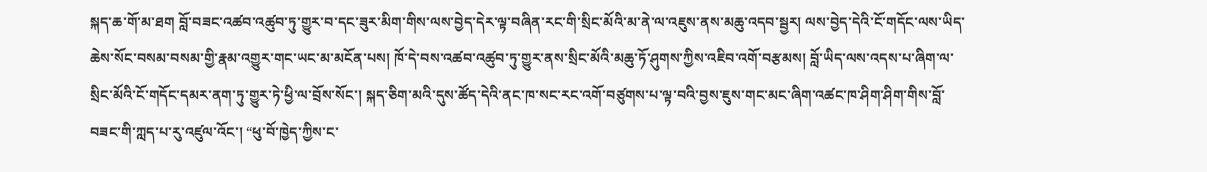སྐད་ཆ་གོ་མ་ཐག བློ་བཟང་འཚབ་འཚུབ་ཏུ་གྱུར་བ་དང་ཟུར་མིག་གིས་ལས་བྱེད་དེར་ལྟ་བཞིན་རང་གི་སྲིང་མོའི་མ་ནེ་ལ་འཇུས་ནས་མཆུ་འདབ་སྦྱར། ལས་བྱེད་དེའི་ངོ་གདོང་ལས་ཡིད་ཆེས་སོང་བསམ་བསམ་གྱི་རྣམ་འགྱུར་གང་ཡང་མ་མངོན་པས། ཁོ་དེ་བས་འཚབ་འཚུབ་ཏུ་གྱུར་ནས་སྲིང་མོའི་མཆུ་ཏོ་ཤུགས་ཀྱིས་འཇིབ་འགོ་བརྩམས། བློ་ཡིད་ལས་འདས་པ་ཞིག་ལ་སྲིང་མོའི་ངོ་གདོང་དམར་ནག་ཏུ་གྱུར་ཏེ་ཕྱི་ལ་བྲོས་སོང་། སྐད་ཅིག་མའི་དུས་ཚོད་དེའི་ནང་ཁ་སང་རང་འགོ་བཙུགས་པ་ལྟ་བའི་བྱས་ཇུས་གང་མང་ཞིག་འཚང་ཁ་ཤིག་ཤིག་གིས་བློ་བཟང་གི་ཀླད་པ་རུ་འཛུལ་འོང་། “ཕུ་བོ་ཁྱེད་ཀྱིས་ང་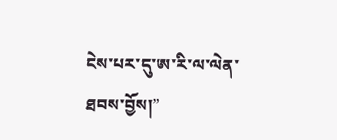ངེས་པར་དུ་ཨ་རི་ལ་ལེན་ཐབས་བྱོས།”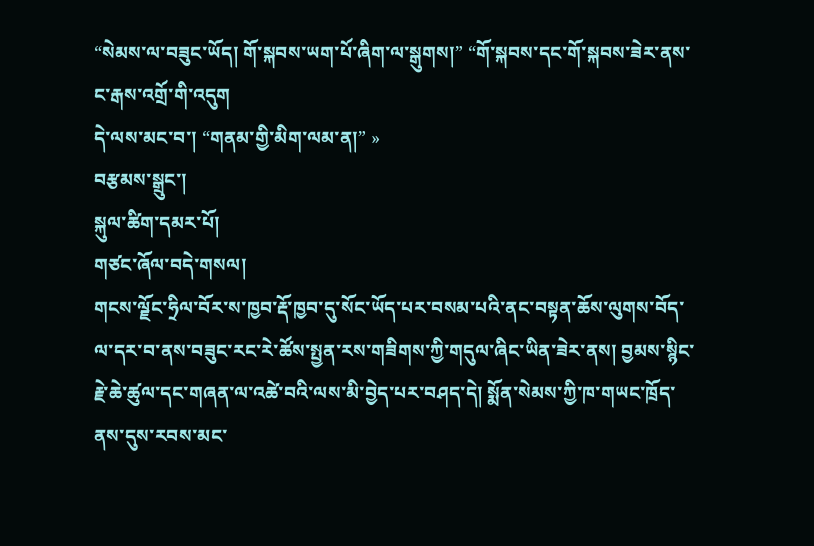“སེམས་ལ་བཟུང་ཡོད། གོ་སྐབས་ཡག་པོ་ཞིག་ལ་སྒུགས།” “གོ་སྐབས་དང་གོ་སྐབས་ཟེར་ནས་ང་རྒས་འགྲོ་གི་འདུག
དེ་ལས་མང་བ་། “གནམ་གྱི་མིག་ལམ་ན།” »
བརྩམས་སྒྲུང་།
སྐུལ་ཚིག་དམར་པོ།
གཙང་ཞོལ་བདེ་གསལ།
གངས་ལྗོང་ཧྲིལ་བོར་ས་ཁྱབ་རྡོ་ཁྱབ་དུ་སོང་ཡོད་པར་བསམ་པའི་ནང་བསྟན་ཆོས་ལུགས་བོད་ལ་དར་བ་ནས་བཟུང་རང་རེ་ཚོས་སྤྱན་རས་གཟིགས་ཀྱི་གདུལ་ཞིང་ཡིན་ཟེར་ནས། བྱམས་སྙིང་རྗེ་ཆེ་ཚུལ་དང་གཞན་ལ་འཚེ་བའི་ལས་མི་བྱེད་པར་བཤད་དེ། སྨོན་སེམས་ཀྱི་ཁ་གཡང་ཁྲོད་ནས་དུས་རབས་མང་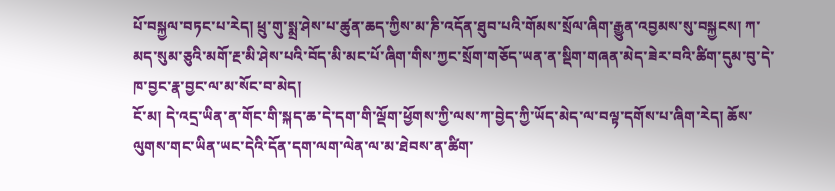པོ་བསྐྱལ་བཏང་པ་རེད། ཕྲུ་གུ་སྨྲ་ཤེས་པ་ཚུན་ཆད་ཀྱིས་མ་ཎི་འདོན་ཐུབ་པའི་གོམས་སྲོལ་ཞིག་རྒྱུན་འབྱམས་སུ་བསྐྱངས། ཀ་མད་སུམ་ཅུའི་མགོ་རྔ་མི་ཤེས་པའི་བོད་མི་མང་པོ་ཞིག་གིས་ཀྱང་སྲོག་གཅོད་ཡན་ན་སྡིག་གཞན་མེད་ཟེར་བའི་ཚིག་དུམ་བུ་དེ་ཁ་བྱང་རྣ་བྱང་ལ་མ་སོང་བ་མེད།
ངོ་མ། དེ་འདྲ་ཡིན་ན་གོང་གི་སྐད་ཆ་དེ་དག་གི་ལྡོག་ཕྱོགས་ཀྱི་ལས་ཀ་བྱེད་ཀྱི་ཡོད་མེད་ལ་བལྟ་དགོས་པ་ཞིག་རེད། ཆོས་ལུགས་གང་ཡིན་ཡང་དེའི་དོན་དག་ལག་ལེན་ལ་མ་ཐེབས་ན་ཚིག་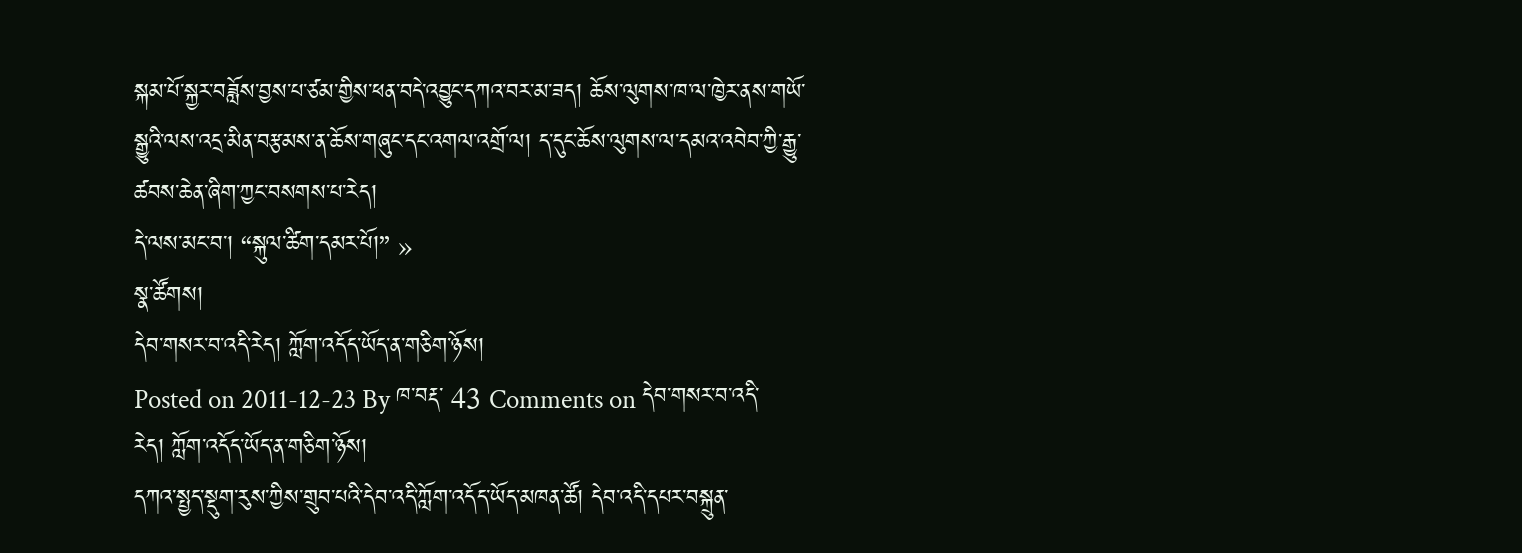སྐམ་པོ་སྐྱར་བཟློས་བྱས་པ་ཙམ་གྱིས་ཕན་བདེ་འབྱུང་དཀའ་བར་མ་ཟད། ཆོས་ལུགས་ཁ་ལ་ཁྱེར་ནས་གཡོ་སྒྱུའི་ལས་འདྲ་མིན་བརྩམས་ན་ཆོས་གཞུང་དང་འགལ་འགྲོ་ལ། ད་དུང་ཆོས་ལུགས་ལ་དམའ་འབེབ་ཀྱི་རྒྱུ་ཚབས་ཆེན་ཞིག་ཀྱང་བསགས་པ་རེད།
དེ་ལས་མང་བ་། “སྐུལ་ཚིག་དམར་པོ།” »
སྣ་ཚོགས།
དེབ་གསར་བ་འདི་རེད། ཀློག་འདོད་ཡོད་ན་གཅིག་ཉོས།
Posted on 2011-12-23 By ཁ་བརྡ་ 43 Comments on དེབ་གསར་བ་འདི་རེད། ཀློག་འདོད་ཡོད་ན་གཅིག་ཉོས།
དཀའ་སྤྱད་སྡུག་རུས་ཀྱིས་གྲུབ་པའི་དེབ་འདི་ཀློག་འདོད་ཡོད་མཁན་ཚོ། དེབ་འདི་དཔར་བསྐྲུན་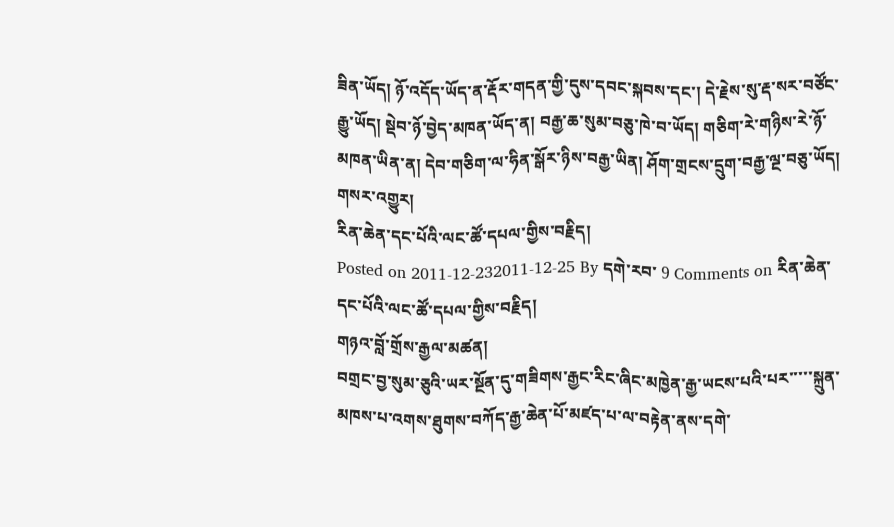ཟིན་ཡོད། ཉོ་འདོད་ཡོད་ན་རྡོར་གདན་གྱི་དུས་དབང་སྐབས་དང་། དེ་རྗེས་སུ་རྡ་སར་བཙོང་རྒྱུ་ཡོད། སྡེབ་ཉོ་བྱེད་མཁན་ཡོད་ན། བརྒྱ་ཆ་སུམ་བཅུ་ཁེ་བ་ཡོད། གཅིག་རེ་གཉིས་རེ་ཉོ་མཁན་ཡིན་ན། དེབ་གཅིག་ལ་ཧིན་སྒོར་ཉིས་བརྒྱ་ཡིན། ཤོག་གྲངས་དྲུག་བརྒྱ་ལྔ་བཅུ་ཡོད།
གསར་འགྱུར།
རིན་ཆེན་དང་པོའི་ལང་ཚོ་དཔལ་གྱིས་བརྗིད།
Posted on 2011-12-232011-12-25 By དགེ་རབ་ 9 Comments on རིན་ཆེན་དང་པོའི་ལང་ཚོ་དཔལ་གྱིས་བརྗིད།
གཉའ་བློ་གྲོས་རྒྱལ་མཚན།
བགྲང་བྱ་སུམ་ཅུའི་ཡར་སྔོན་དུ་གཟིགས་རྒྱང་རིང་ཞིང་མཁྱེན་རྒྱ་ཡངས་པའི་པར་་་་་སྐྲུན་མཁས་པ་འགས་ཐུགས་བཀོད་རྒྱ་ཆེན་པོ་མཛད་པ་ལ་བརྟེན་ནས་དགེ་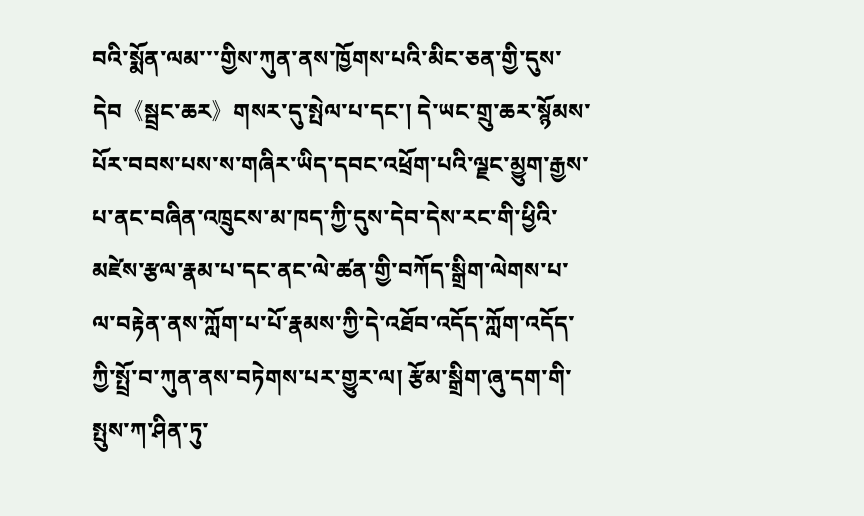བའི་སྨོན་ལམ་་་གྱིས་ཀུན་ནས་ཁྱོགས་པའི་མིང་ཅན་གྱི་དུས་དེབ《སྦྲང་ཆར》གསར་དུ་སྤེལ་པ་དང་། དེ་ཡང་གྲུ་ཆར་སྙོམས་པོར་བབས་པས་ས་གཞིར་ཡིད་དབང་འཕྲོག་པའི་ལྗང་མྱུག་རྒྱས་པ་ནང་བཞིན་འཁྲུངས་མ་ཁད་ཀྱི་དུས་དེབ་དེས་རང་གི་ཕྱིའི་མཛེས་རྩལ་རྣམ་པ་དང་ནང་ལེ་ཚན་གྱི་བཀོད་སྒྲིག་ལེགས་པ་ལ་བརྟེན་ནས་ཀློག་པ་པོ་རྣམས་ཀྱི་དེ་འཐོབ་འདོད་ཀློག་འདོད་ཀྱི་སྤྲོ་བ་ཀུན་ནས་བཏེགས་པར་གྱུར་ལ། རྩོམ་སྒྲིག་ཞུ་དག་གི་སྤུས་ཀ་ཤིན་ཏུ་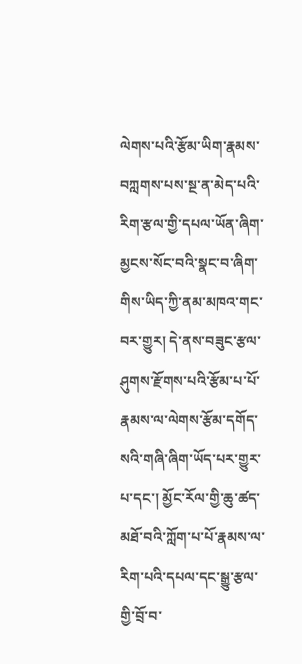ལེགས་པའི་རྩོམ་ཡིག་རྣམས་བཀླགས་པས་སྔ་ན་མེད་པའི་རིག་རྩལ་གྱི་དཔལ་ཡོན་ཞིག་མྱངས་སོང་བའི་སྣང་བ་ཞིག་གིས་ཡིད་ཀྱི་ནམ་མཁའ་གང་བར་གྱུར། དེ་ནས་བཟུང་རྩལ་ཤུགས་རྫོགས་པའི་རྩོམ་པ་པོ་རྣམས་ལ་ལེགས་རྩོམ་དགོད་སའི་གཞི་ཞིག་ཡོད་པར་གྱུར་པ་དང་། མྱོང་རོལ་གྱི་ཆུ་ཚད་མཐོ་བའི་ཀློག་པ་པོ་རྣམས་ལ་རིག་པའི་དཔལ་དང་སྒྱུ་རྩལ་གྱི་བྲོ་བ་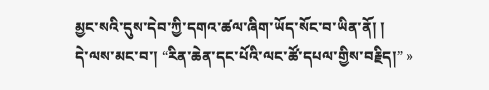མྱང་སའི་དུས་དེབ་ཀྱི་དགའ་ཚལ་ཞིག་ཡོད་སོང་བ་ཡིན་ནོ། །
དེ་ལས་མང་བ་། “རིན་ཆེན་དང་པོའི་ལང་ཚོ་དཔལ་གྱིས་བརྗིད།” »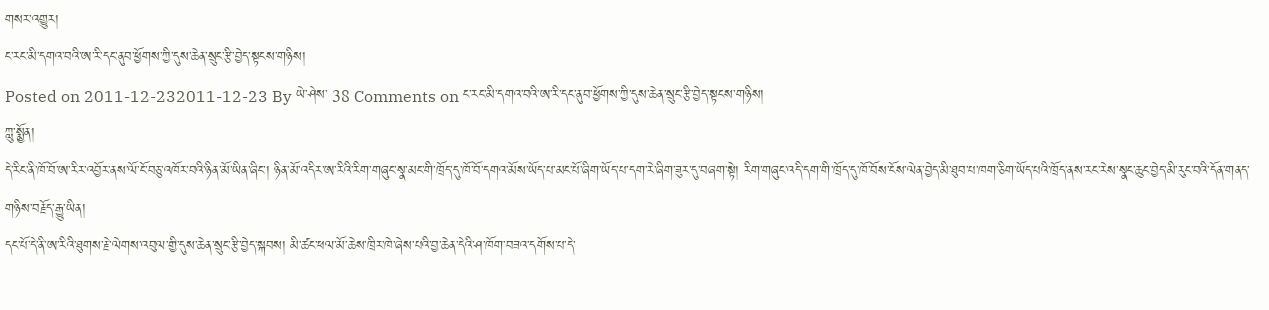གསར་འགྱུར།
ང་རང་མི་དགའ་བའི་ཨ་རི་དང་ནུབ་ཕྱོགས་ཀྱི་དུས་ཆེན་སྲུང་རྩི་བྱེད་སྟངས་གཉིས།
Posted on 2011-12-232011-12-23 By ཡེ་ཤེས་ 38 Comments on ང་རང་མི་དགའ་བའི་ཨ་རི་དང་ནུབ་ཕྱོགས་ཀྱི་དུས་ཆེན་སྲུང་རྩི་བྱེད་སྟངས་གཉིས།
ཀླུ་སྨྱོན།
དེ་རིང་ནི་ཁོ་བོ་ཨ་རིར་འབྱོར་ནས་ལོ་ངོ་བཅུ་འཁོར་བའི་ཉིན་མོ་ཡིན་ཞིང་། ཉིན་མོ་འདིར་ཨ་རིའི་རིག་གཞུང་སྣ་མང་གི་ཁྲོད་དུ་ཁོ་བོ་དགའ་མོས་ཡོད་པ་མང་པོ་ཞིག་ཡོད་པ་དག་རེ་ཞིག་ཟུར་དུ་བཞག་སྟེ། རིག་གཞུང་འདི་དག་གི་ཁྲོད་དུ་ཁོ་བོས་ངོས་ལེན་བྱེད་མི་ཐུབ་པ་ཁག་ཅིག་ཡོད་པའི་ཁྲོད་ནས་རང་རེས་སྣང་ཆུང་བྱེད་མི་རུང་བའི་དོན་གནད་གཉིས་བརྗོད་རྒྱུ་ཡིན།
དང་པོ་དེ་ནི་ཨ་རིའི་ཐུགས་རྗེ་ལེགས་འབུལ་གྱི་དུས་ཆེན་སྲུང་རྩི་བྱེད་སྐབས། མི་ཚང་ཕལ་མོ་ཆེས་ཁྲིར་ཁེ་ཞེས་པའི་བྱ་ཆེན་དེའི་ཤ་ཁོག་བཟའ་དགོས་པ་དེ་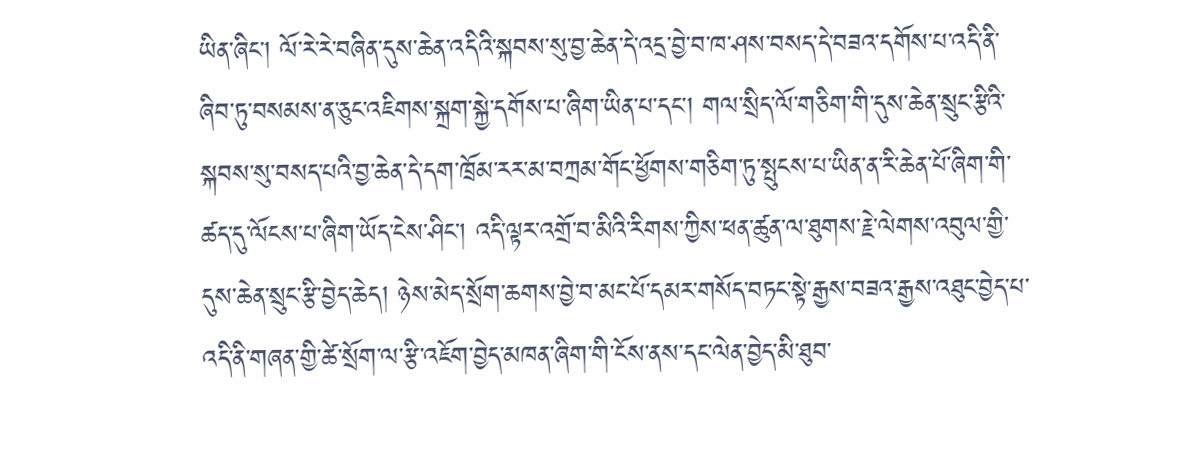ཡིན་ཞིང་། ལོ་རེ་རེ་བཞིན་དུས་ཆེན་འདིའི་སྐབས་སུ་བྱ་ཆེན་དེ་འདྲ་བྱེ་བ་ཁ་ཤས་བསད་དེ་བཟའ་དགོས་པ་འདི་ནི་ཞིབ་ཏུ་བསམས་ན་ཅུང་འཇིགས་སྐྲག་སྐྱེ་དགོས་པ་ཞིག་ཡིན་པ་དང་། གལ་སྲིད་ལོ་གཅིག་གི་དུས་ཆེན་སྲུང་རྩིའི་སྐབས་སུ་བསད་པའི་བྱ་ཆེན་དེ་དག་ཁྲོམ་རར་མ་བཀྲམ་གོང་ཕྱོགས་གཅིག་ཏུ་སྤུངས་པ་ཡིན་ན་རི་ཆེན་པོ་ཞིག་གི་ཚད་དུ་ལོངས་པ་ཞིག་ཡོད་ངེས་ཤིང་། འདི་ལྟར་འགྲོ་བ་མིའི་རིགས་ཀྱིས་ཕན་ཚུན་ལ་ཐུགས་རྗེ་ལེགས་འབུལ་གྱི་དུས་ཆེན་སྲུང་རྩི་བྱེད་ཆེད། ཉེས་མེད་སྲོག་ཆགས་བྱེ་བ་མང་པོ་དམར་གསོད་བཏང་སྟེ་རྒྱས་བཟའ་རྒྱས་འཐུང་བྱེད་པ་འདི་ནི་གཞན་གྱི་ཚེ་སྲོག་ལ་རྩི་འཇོག་བྱེད་མཁན་ཞིག་གི་ངོས་ནས་དང་ལེན་བྱེད་མི་ཐུབ་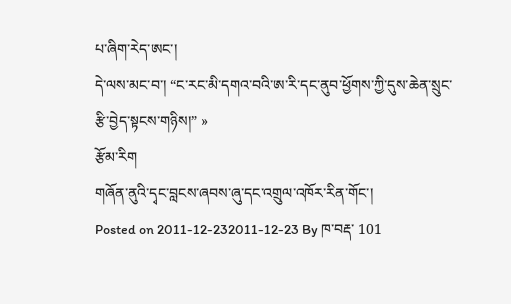པ་ཞིག་རེད་ཨང་།
དེ་ལས་མང་བ་། “ང་རང་མི་དགའ་བའི་ཨ་རི་དང་ནུབ་ཕྱོགས་ཀྱི་དུས་ཆེན་སྲུང་རྩི་བྱེད་སྟངས་གཉིས།” »
རྩོམ་རིག
གཞོན་ནུའི་དྭང་བླངས་ཞབས་ཞུ་དང་འགྲུལ་འཁོར་རིན་གོང་།
Posted on 2011-12-232011-12-23 By ཁ་བརྡ་ 101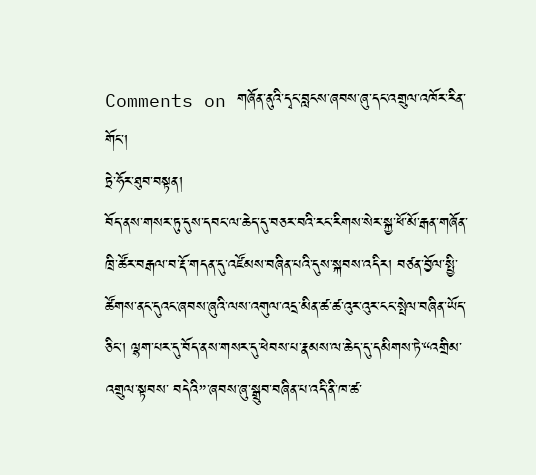Comments on གཞོན་ནུའི་དྭང་བླངས་ཞབས་ཞུ་དང་འགྲུལ་འཁོར་རིན་གོང་།
ཏྲེ་ཧོར་ཐུབ་བསྟན།
བོད་ནས་གསར་ཏུ་དུས་དབང་ལ་ཆེད་དུ་བཅར་བའི་རང་རིགས་སེར་སྐྱ་ཕོ་མོ་རྒན་གཞོན་ཁྲི་ཚོར་བརྒལ་བ་རྡོ་གདན་དུ་འཛོམས་བཞིན་པའི་དུས་སྐབས་འདིར། བཙན་བྱོལ་སྤྱི་ཚོགས་ནང་དུའང་ཞབས་ཞུའི་ལས་འགུལ་འདྲ་མིན་ཚ་ཚ་འུར་འུར་ངང་སྤེལ་བཞིན་ཡོད་ཅིང་། ལྷག་པར་དུ་བོད་ནས་གསར་དུ་ཕེབས་པ་རྣམས་ལ་ཆེད་དུ་དམིགས་ཏེ་“འགྲིམ་འགྲུལ་སྟབས་ བདེའི”་ཞབས་ཞུ་སྒྲུབ་བཞིན་པ་འདི་ནི་ཁ་ཚ་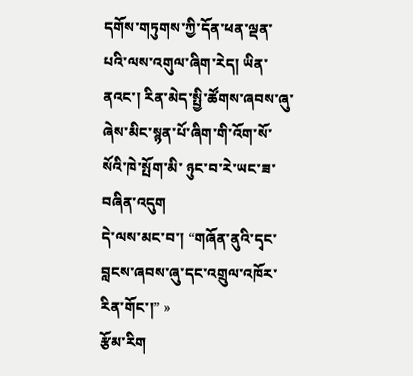དགོས་གཏུགས་ཀྱི་དོན་ཕན་ལྡན་པའི་ལས་འགུལ་ཞིག་རེད། ཡིན་ནའང་། རིན་མེད་སྤྱི་ཚོགས་ཞབས་ཞུ་ཞེས་མིང་སྙན་པོ་ཞིག་གི་འོག་སོ་སོའི་ཁེ་སྤོག་མི་ ཉུང་བ་རེ་ཡང་ཟ་བཞིན་འདུག
དེ་ལས་མང་བ་། “གཞོན་ནུའི་དྭང་བླངས་ཞབས་ཞུ་དང་འགྲུལ་འཁོར་རིན་གོང་།” »
རྩོམ་རིག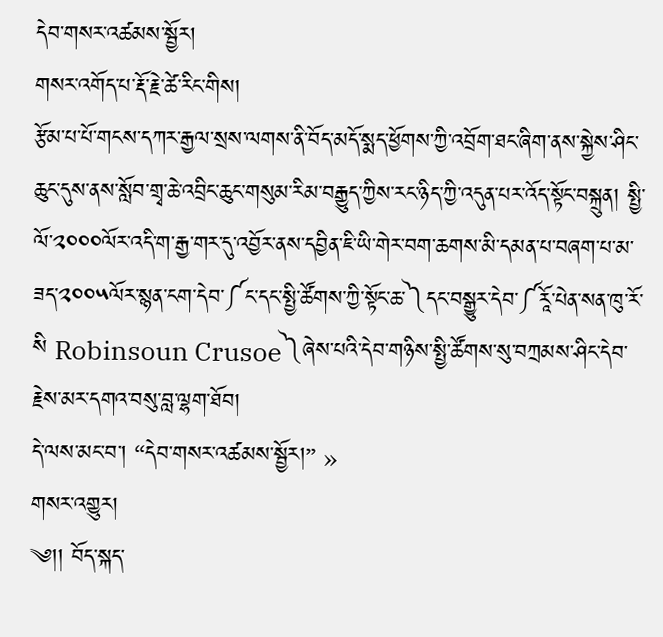དེབ་གསར་འཚམས་སྦྱོར།
གསར་འགོད་པ་རྡོ་རྗེ་ཚེ་རིང་གིས།
རྩོམ་པ་པོ་གངས་དཀར་རྒྱལ་སྲས་ལགས་ནི་བོད་མདོ་སྨད་ཕྱོགས་ཀྱི་འབྲོག་ཐང་ཞིག་ནས་སྐྱེས་ཤིང་ཆུང་དུས་ནས་སློབ་གྲྭ་ཆེ་འབྲིང་ཆུང་གསུམ་རིམ་བརྒྱུད་ཀྱིས་རང་ཉིད་ཀྱི་འདུན་པར་འོད་སྟོང་བསྐྲུན། སྤྱི་ལོ་༢༠༠༠ལོར་འདི་ག་རྒྱ་གར་དུ་འབྱོར་ནས་དབྱིན་ཇི་ཡི་གེར་བག་ཆགས་མི་དམན་པ་བཞག་པ་མ་ཟད་༢༠༠༥ལོར་སྙན་ངག་དེབ་༼ང་དང་སྤྱི་ཚོགས་ཀྱི་སྟོང་ཆ་༽དང་བསྒྱུར་དེབ་༼རཱོ་པེན་སན་ཁུ་རོ་སི Robinsoun Crusoe༽ཞེས་པའི་དེབ་གཉིས་སྤྱི་ཚོགས་སུ་བཀྲམས་ཤིང་དེབ་རྗེས་མར་དགའ་བསུ་བླ་ལྷག་ཐོབ།
དེ་ལས་མང་བ་། “དེབ་གསར་འཚམས་སྦྱོར།” »
གསར་འགྱུར།
༄།། བོད་སྐད་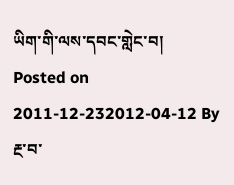ཡིག་གི་ལས་དབང་གླེང་བ།
Posted on 2011-12-232012-04-12 By རྔ་བ་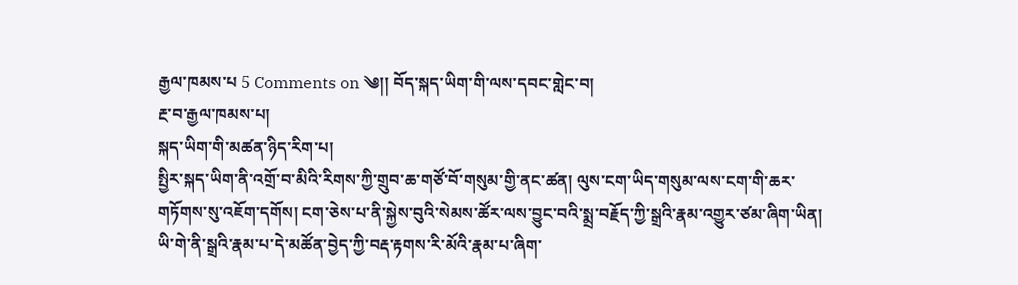རྒྱལ་ཁམས་པ 5 Comments on ༄།། བོད་སྐད་ཡིག་གི་ལས་དབང་གླེང་བ།
རྔ་བ་རྒྱལ་ཁམས་པ།
སྐད་ཡིག་གི་མཚན་ཉིད་རིག་པ།
སྤྱིར་སྐད་ཡིག་ནི་འགྲོ་བ་མིའི་རིགས་ཀྱི་གྲུབ་ཆ་གཙོ་བོ་གསུམ་གྱི་ནང་ཚན། ལུས་ངག་ཡིད་གསུམ་ལས་ངག་གི་ཆར་གཏོགས་སུ་འཇོག་དགོས། ངག་ཅེས་པ་ནི་སྐྱེས་བུའི་སེམས་ཚོར་ལས་བྱུང་བའི་སྨྲ་བརྗོད་ཀྱི་སྒྲའི་རྣམ་འགྱུར་ཙམ་ཞིག་ཡིན། ཡི་གེ་ནི་སྒྲའི་རྣམ་པ་དེ་མཚོན་བྱེད་ཀྱི་བརྡ་རྟགས་རི་མོའི་རྣམ་པ་ཞིག་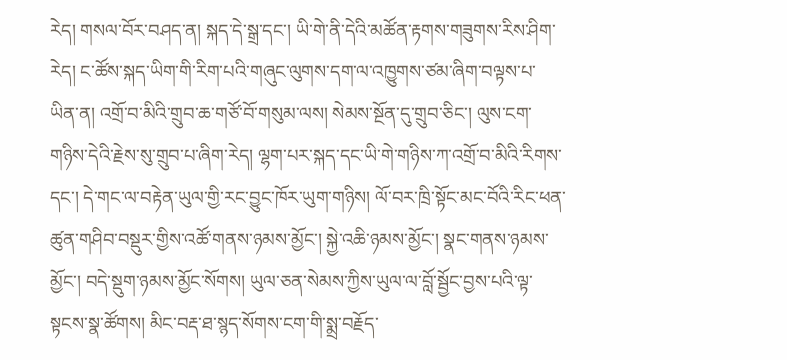རེད། གསལ་བོར་བཤད་ན། སྐད་དེ་སྒྲ་དང་། ཡི་གེ་ནི་དེའི་མཚོན་རྟགས་གཟུགས་རིས་ཤིག་རེད། ང་ཚོས་སྐད་ཡིག་གི་རིག་པའི་གཞུང་ལུགས་དག་ལ་འཁྱུགས་ཙམ་ཞིག་བལྟས་པ་ཡིན་ན། འགྲོ་བ་མིའི་གྲུབ་ཆ་གཙོ་བོ་གསུམ་ལས། སེམས་སྔོན་དུ་གྲུབ་ཅིང་། ལུས་ངག་གཉིས་དེའི་རྗེས་སུ་གྲུབ་པ་ཞིག་རེད། ལྷག་པར་སྐད་དང་ཡི་གེ་གཉིས་ཀ་འགྲོ་བ་མིའི་རིགས་དང་། དེ་གང་ལ་བརྟེན་ཡུལ་གྱི་རང་བྱུང་ཁོར་ཡུག་གཉིས། ལོ་བར་ཁྲི་སྟོང་མང་བོའི་རིང་ཕན་ཚུན་གཤིབ་བསྡུར་གྱིས་འཚོ་གནས་ཉམས་མྱོང་། སྐྱེ་འཆི་ཉམས་མྱོང་། སྣང་གནས་ཉམས་མྱོང་། བདེ་སྡུག་ཉམས་མྱོང་སོགས། ཡུལ་ཅན་སེམས་ཀྱིས་ཡུལ་ལ་བློ་སྦྱོང་བྱས་པའི་ལྟ་སྟངས་སྣ་ཚོགས། མིང་བརྡ་ཐ་སྙད་སོགས་ངག་གི་སྨྲ་བརྗོད་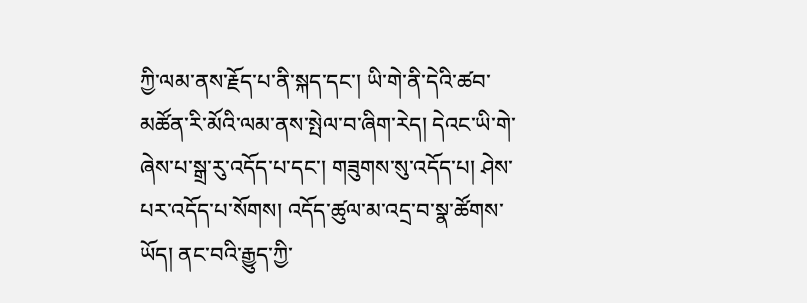ཀྱི་ལམ་ནས་རྗོད་པ་ནི་སྐད་དང་། ཡི་གེ་ནི་དེའི་ཚབ་མཚོན་རི་མོའི་ལམ་ནས་སྤེལ་བ་ཞིག་རེད། དེའང་ཡི་གེ་ཞེས་པ་སྒྲ་རུ་འདོད་པ་དང་། གཟུགས་སུ་འདོད་པ། ཤེས་པར་འདོད་པ་སོགས། འདོད་ཚུལ་མ་འདྲ་བ་སྣ་ཚོགས་ཡོད། ནང་བའི་རྒྱུད་ཀྱི་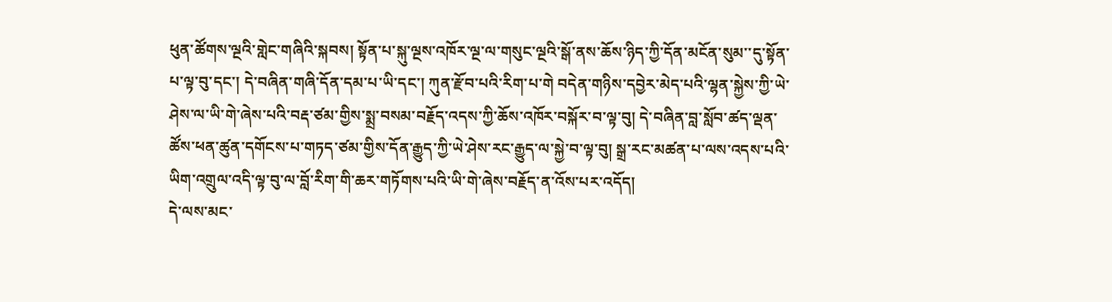ཕུན་ཚོགས་ལྔའི་གླེང་གཞིའི་སྐབས། སྟོན་པ་སྐུ་ལྔས་འཁོར་ལྔ་ལ་གསུང་ལྔའི་སྒོ་ནས་ཆོས་ཉིད་ཀྱི་དོན་མངོན་སུམ་་དུ་སྟོན་པ་ལྟ་བུ་དང་། དེ་བཞིན་གཞི་དོན་དམ་པ་ཡི་དང་། ཀུན་རྫོབ་པའི་རིག་པ་གེ བདེན་གཉིས་དབྱེར་མེད་པའི་ལྷན་སྐྱེས་ཀྱི་ཡེ་ཤེས་ལ་ཡི་གེ་ཞེས་པའི་བརྡ་ཙམ་གྱིས་སྨྲ་བསམ་བརྗོད་འདས་ཀྱི་ཆོས་འཁོར་བསྐོར་བ་ལྟ་བུ། དེ་བཞིན་བླ་སློབ་ཚད་ལྡན་ཚོས་ཕན་ཚུན་དགོངས་པ་གཏད་ཙམ་གྱིས་དོན་རྒྱུད་ཀྱི་ཡེ་ཤེས་རང་རྒྱུད་ལ་སྐྱེ་བ་ལྟ་བུ། སྒྲ་རང་མཚན་པ་ལས་འདས་པའི་ཡིག་འགྲུལ་འདི་ལྟ་བུ་ལ་བློ་རིག་གི་ཆར་གཏོགས་པའི་ཡི་གེ་ཞེས་བརྗོད་ན་འོས་པར་འདོད།
དེ་ལས་མང་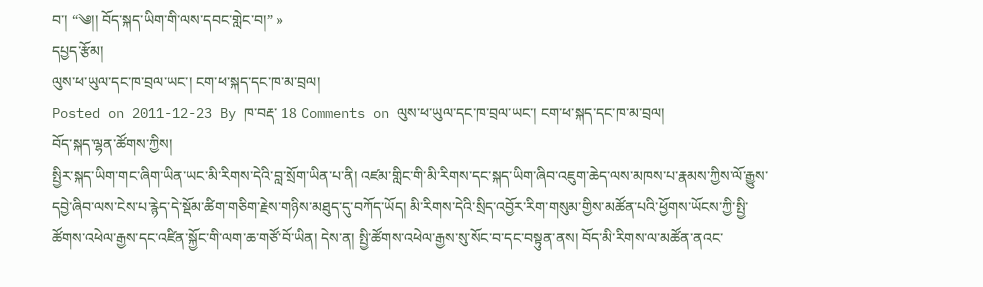བ་། “༄།། བོད་སྐད་ཡིག་གི་ལས་དབང་གླེང་བ།” »
དཔྱད་རྩོམ།
ལུས་ཕ་ཡུལ་དང་ཁ་བྲལ་ཡང་། ངག་ཕ་སྐད་དང་ཁ་མ་བྲལ།
Posted on 2011-12-23 By ཁ་བརྡ་ 18 Comments on ལུས་ཕ་ཡུལ་དང་ཁ་བྲལ་ཡང་། ངག་ཕ་སྐད་དང་ཁ་མ་བྲལ།
བོད་སྐད་ལྷན་ཚོགས་ཀྱིས།
སྤྱིར་སྐད་ཡིག་གང་ཞིག་ཡིན་ཡང་མི་རིགས་དེའི་བླ་སྲོག་ཡིན་པ་ནི། འཛམ་གླིང་གི་མི་རིགས་དང་སྐད་ཡིག་ཞིབ་འཇུག་ཆེད་ལས་མཁས་པ་རྣམས་ཀྱིས་ལོ་རྒྱུས་དབྱེ་ཞིབ་ལས་ངེས་པ་རྙེད་དེ་སྡོམ་ཚིག་གཅིག་རྗེས་གཉིས་མཐུད་དུ་བཀོད་ཡོད། མི་རིགས་དེའི་སྲིད་འབྱོར་རིག་གསུམ་གྱིས་མཚོན་པའི་ཕྱོགས་ཡོངས་ཀྱི་སྤྱི་ཚོགས་འཕེལ་རྒྱས་དང་འཛིན་སྐྱོང་གི་ལག་ཆ་གཙོ་བོ་ཡིན། དེས་ན། སྤྱི་ཚོགས་འཕེལ་རྒྱས་སུ་སོང་བ་དང་བསྟུན་ནས། བོད་མི་རིགས་ལ་མཚོན་ནའང་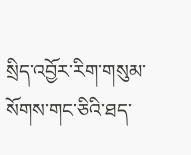སྲིད་འབྱོར་རིག་གསུམ་སོགས་གང་ཅིའི་ཐད་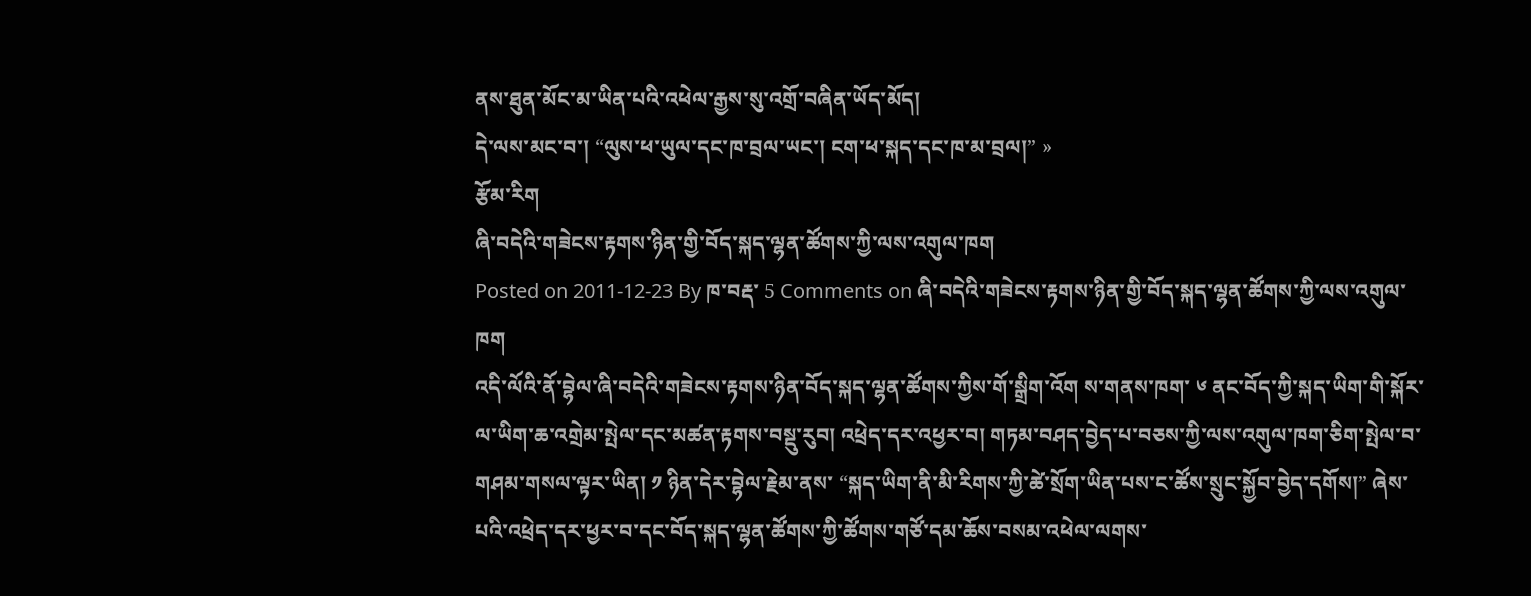ནས་ཐུན་མོང་མ་ཡིན་པའི་འཕེལ་རྒྱས་སུ་འགྲོ་བཞིན་ཡོད་མོད།
དེ་ལས་མང་བ་། “ལུས་ཕ་ཡུལ་དང་ཁ་བྲལ་ཡང་། ངག་ཕ་སྐད་དང་ཁ་མ་བྲལ།” »
རྩོམ་རིག
ཞི་བདེའི་གཟེངས་རྟགས་ཉིན་གྱི་བོད་སྐད་ལྷན་ཚོགས་ཀྱི་ལས་འགུལ་ཁག
Posted on 2011-12-23 By ཁ་བརྡ་ 5 Comments on ཞི་བདེའི་གཟེངས་རྟགས་ཉིན་གྱི་བོད་སྐད་ལྷན་ཚོགས་ཀྱི་ལས་འགུལ་ཁག
འདི་ལོའི་ནོ་བྷེལ་ཞི་བདེའི་གཟེངས་རྟགས་ཉིན་བོད་སྐད་ལྷན་ཚོགས་ཀྱིས་གོ་སྒྲིག་འོག ས་གནས་ཁག་ ༦ ནང་བོད་ཀྱི་སྐད་ཡིག་གི་སྐོར་ལ་ཡིག་ཆ་འགྲེམ་སྤེལ་དང་མཚན་རྟགས་བསྡུ་རུབ། འཕྲེད་དར་འཕྱར་བ། གཏམ་བཤད་བྱེད་པ་བཅས་ཀྱི་ལས་འགུལ་ཁག་ཅིག་སྤེལ་བ་གཤམ་གསལ་ལྟར་ཡིན། ༡ ཉིན་དེར་བྷེལ་རྗེམ་ནས་ “སྐད་ཡིག་ནི་མི་རིགས་ཀྱི་ཚེ་སྲོག་ཡིན་པས་ང་ཚོས་སྲུང་སྐྱོབ་བྱེད་དགོས།” ཞེས་པའི་འཕྲེད་དར་ཕྱར་བ་དང་བོད་སྐད་ལྷན་ཚོགས་ཀྱི་ཚོགས་གཙོ་དམ་ཆོས་བསམ་འཕེལ་ལགས་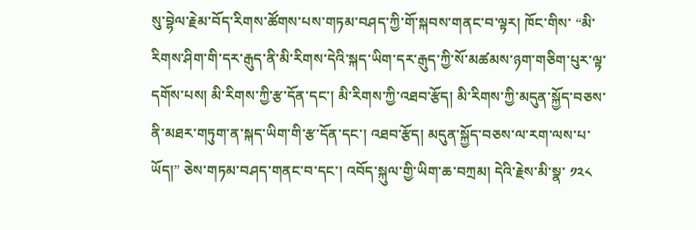སུ་བྷེལ་རྗེམ་བོད་རིགས་ཚོགས་པས་གཏམ་བཤད་ཀྱི་གོ་སྐབས་གནང་བ་ལྟར། ཁོང་གིས་ “མི་རིགས་ཤིག་གི་དར་རྒུད་ནི་མི་རིགས་དེའི་སྐད་ཡིག་དར་རྒུད་ཀྱི་སོ་མཚམས་ཉག་གཅིག་པུར་ལྟ་དགོས་པས། མི་རིགས་ཀྱི་རྩ་དོན་དང་། མི་རིགས་ཀྱི་འཐབ་རྩོད། མི་རིགས་ཀྱི་མདུན་སྐྱོད་བཅས་ནི་མཐར་གཏུག་ན་སྐད་ཡིག་གི་རྩ་དོན་དང་། འཐབ་རྩོད། མདུན་སྐྱོད་བཅས་ལ་རག་ལས་པ་ཡོད།” ཅེས་གཏམ་བཤད་གནང་བ་དང་། འབོད་སྐུལ་གྱི་ཡིག་ཆ་བཀྲམ། དེའི་རྗེས་མི་སྣ་ ༡༢༨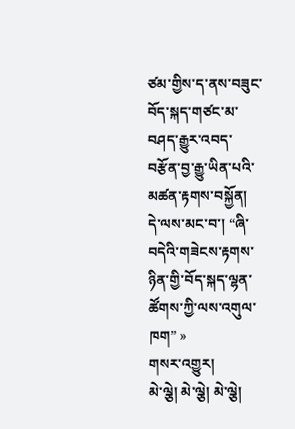ཙམ་གྱིས་ད་ནས་བཟུང་བོད་སྐད་གཙང་མ་བཤད་རྒྱུར་འབད་བརྩོན་བྱ་རྒྱུ་ཡིན་པའི་མཚན་རྟགས་བསྐྱོན།
དེ་ལས་མང་བ་། “ཞི་བདེའི་གཟེངས་རྟགས་ཉིན་གྱི་བོད་སྐད་ལྷན་ཚོགས་ཀྱི་ལས་འགུལ་ཁག” »
གསར་འགྱུར།
མེ་ལྕེ། མེ་ལྕེ། མེ་ལྕེ།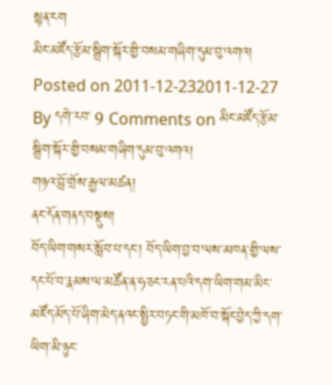སྙན་ངག
མིང་མཛོད་རྩོམ་སྒྲིག་སྐོར་གྱི་བསམ་གཞིག་དུམ་བུ་འགའ།
Posted on 2011-12-232011-12-27 By དགེ་རབ་ 9 Comments on མིང་མཛོད་རྩོམ་སྒྲིག་སྐོར་གྱི་བསམ་གཞིག་དུམ་བུ་འགའ།
གཉའ་བློ་གྲོས་རྒྱལ་མཚན།
ནང་དོན་གནད་བསྡུས།
བོད་ཡིག་གསར་སློབ་པ་དང་། བོད་ཡིག་བྱ་བ་ལས་མཁན་གྱི་ལས་དང་པོ་བ་རྣམས་ལ་མཚོན་ན་ཧ་ཅང་རན་པའི་དག་ཡིག་གམ་མིང་མཛོད་མོད་པོ་ཞིག་མེད་ནའང་སྤྱིར་བཏང་གི་མཁོ་བ་སྐོང་བྱེད་ཀྱི་དག་ཡིག་མི་ཉུང་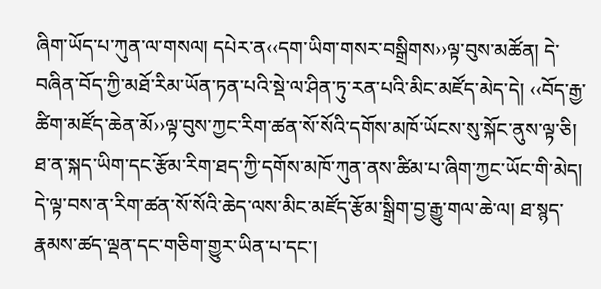ཞིག་ཡོད་པ་ཀུན་ལ་གསལ། དཔེར་ན‹‹དག་ཡིག་གསར་བསྒྲིགས››ལྟ་བུས་མཚོན། དེ་བཞིན་བོད་ཀྱི་མཐོ་རིམ་ཡོན་ཏན་པའི་སྡེ་ལ་ཤིན་ཏུ་རན་པའི་མིང་མཛོད་མེད་དེ། ‹‹བོད་རྒྱ་ཚིག་མཛོད་ཆེན་མོ››ལྟ་བུས་ཀྱང་རིག་ཚན་སོ་སོའི་དགོས་མཁོ་ཡོངས་སུ་སྐོང་ནུས་ལྟ་ཅི། ཐ་ན་སྐད་ཡིག་དང་རྩོམ་རིག་ཐད་ཀྱི་དགོས་མཁོ་ཀུན་ནས་ཚིམ་པ་ཞིག་ཀྱང་ཡོང་གི་མེད། དེ་ལྟ་བས་ན་རིག་ཚན་སོ་སོའི་ཆེད་ལས་མིང་མཛོད་རྩོམ་སྒྲིག་བྱ་རྒྱུ་གལ་ཆེ་ལ། ཐ་སྙད་རྣམས་ཚད་ལྡན་དང་གཅིག་གྱུར་ཡིན་པ་དང་།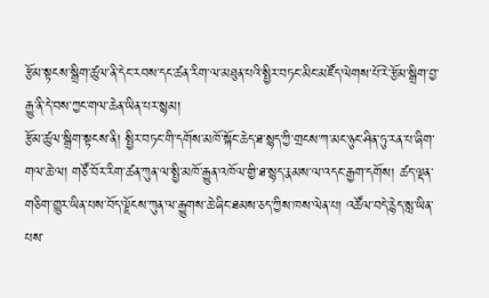རྩོམ་སྟངས་སྒྲིག་ཚུལ་ནི་དེང་རབས་དང་ཚན་རིག་ལ་མཐུན་པའི་སྤྱིར་བཏང་མིང་མཛོད་ལེགས་པོ་རེ་རྩོམ་སྒྲིག་བྱ་རྒྱུ་ནི་དེ་བས་ཀྱང་གལ་ཆེན་ཡིན་པར་སྙམ།
རྩོམ་ཚུལ་སྒྲིག་སྟངས་ནི། སྤྱིར་བཏང་གི་དགོས་མཁོ་སྐོང་ཆེད་ཐ་སྙད་ཀྱི་གྲངས་ཀ་མང་ཉུང་ཤིན་ཏུ་རན་པ་ཞིག་གལ་ཆེ་ལ། གཙོ་བོར་རིག་ཚན་ཀུན་ལ་སྤྱི་མཁོ་རྒྱུན་འཁོལ་གྱི་ཐ་སྙད་རྣམས་ལ་འདང་རྒྱག་དགོས། ཚད་ལྡན་གཅིག་གྱུར་ཡིན་པས་བོད་ལྗོངས་ཀུན་ལ་རྒྱུགས་ཆེ་ཞིང་ཐམས་ཅད་ཀྱིས་ཁས་ལེན་པ། འཚོལ་བདེ་རྙེད་སླ་ཡིན་པས་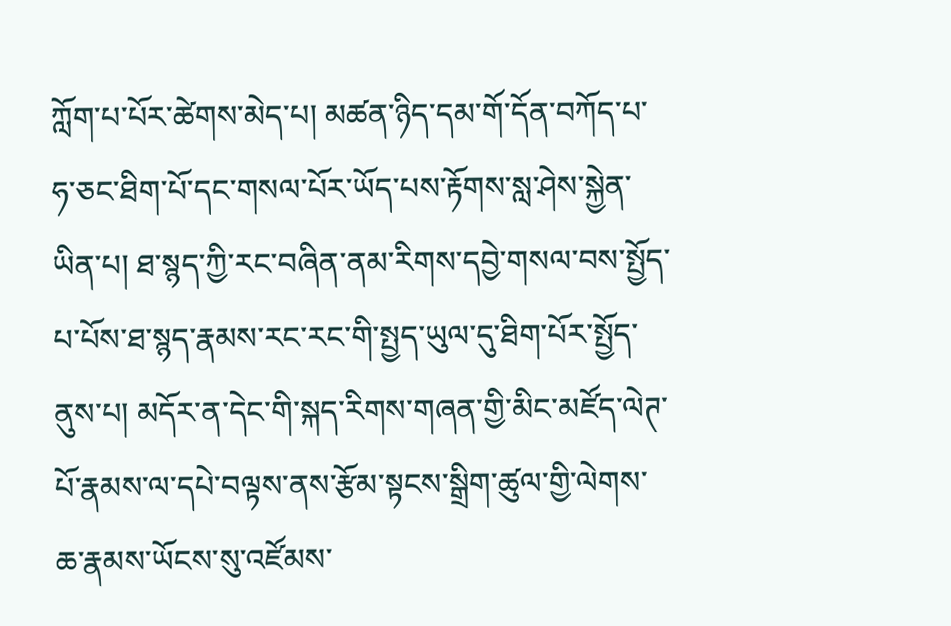ཀློག་པ་པོར་ཚེགས་མེད་པ། མཚན་ཉིད་དམ་གོ་དོན་བཀོད་པ་ཧ་ཅང་ཐིག་པོ་དང་གསལ་པོར་ཡོད་པས་རྟོགས་སླ་ཤེས་སྐྱེན་ཡིན་པ། ཐ་སྙད་ཀྱི་རང་བཞིན་ནམ་རིགས་དབྱེ་གསལ་བས་སྤྱོད་པ་པོས་ཐ་སྙད་རྣམས་རང་རང་གི་སྤྱད་ཡུལ་དུ་ཐིག་པོར་སྤྱོད་ནུས་པ། མདོར་ན་དེང་གི་སྐད་རིགས་གཞན་གྱི་མིང་མཛོད་ལེཊ་པོ་རྣམས་ལ་དཔེ་བལྟས་ནས་རྩོམ་སྟངས་སྒྲིག་ཚུལ་གྱི་ལེགས་ཆ་རྣམས་ཡོངས་སུ་འཛོམས་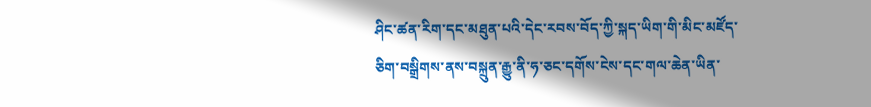ཤིང་ཚན་རིག་དང་མཐུན་པའི་དེང་རབས་བོད་ཀྱི་སྐད་ཡིག་གི་མིང་མཛོད་ཅིག་བསྒྲིགས་ནས་བསྐྲུན་རྒྱུ་ནི་ཧ་ཅང་དགོས་ངེས་དང་གལ་ཆེན་ཡིན་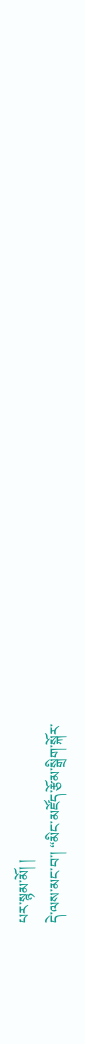པར་སྙམ་མོ། །
དེ་ལས་མང་བ་། “མིང་མཛོད་རྩོམ་སྒྲིག་སྐོར་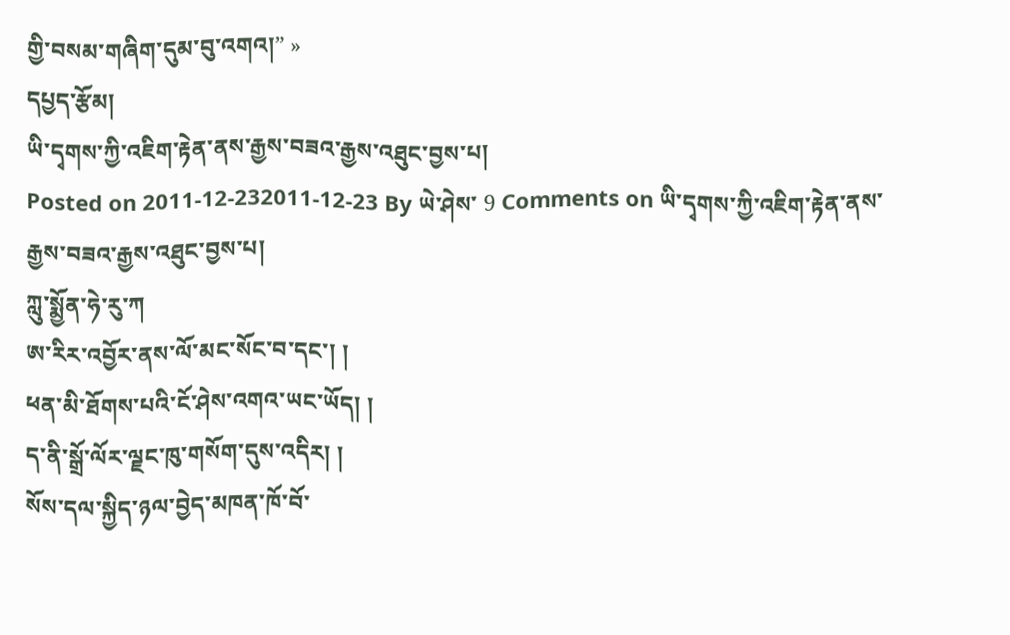གྱི་བསམ་གཞིག་དུམ་བུ་འགའ།” »
དཔྱད་རྩོམ།
ཡི་དྭགས་ཀྱི་འཇིག་རྟེན་ནས་རྒྱས་བཟའ་རྒྱས་འཐུང་བྱས་པ།
Posted on 2011-12-232011-12-23 By ཡེ་ཤེས་ 9 Comments on ཡི་དྭགས་ཀྱི་འཇིག་རྟེན་ནས་རྒྱས་བཟའ་རྒྱས་འཐུང་བྱས་པ།
ཀླུ་སྨྱོན་ཧེ་རུ་ཀ
ཨ་རིར་འབྱོར་ནས་ལོ་མང་སོང་བ་དང་། །
ཕན་མི་ཐོགས་པའི་ངོ་ཤེས་འགའ་ཡང་ཡོད། །
ད་ནི་སྒྲོ་ལོར་ལྗང་ཁུ་གསོག་དུས་འདིར། །
སོས་དལ་སྐྱིད་ཉལ་བྱེད་མཁན་ཁོ་བོ་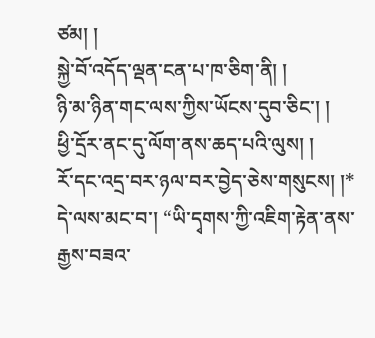ཙམ། །
སྐྱེ་བོ་འདོད་ལྡན་ངན་པ་ཁ་ཅིག་ནི། །
ཉི་མ་ཉིན་གང་ལས་ཀྱིས་ཡོངས་དུབ་ཅིང་། །
ཕྱི་དྲོར་ནང་དུ་ལོག་ནས་ཆད་པའི་ལུས། །
རོ་དང་འདྲ་བར་ཉལ་བར་བྱེད་ཅེས་གསུངས། །*
དེ་ལས་མང་བ་། “ཡི་དྭགས་ཀྱི་འཇིག་རྟེན་ནས་རྒྱས་བཟའ་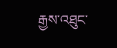རྒྱས་འཐུང་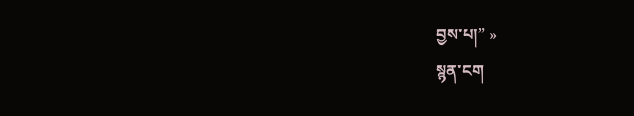བྱས་པ།” »
སྙན་ངག